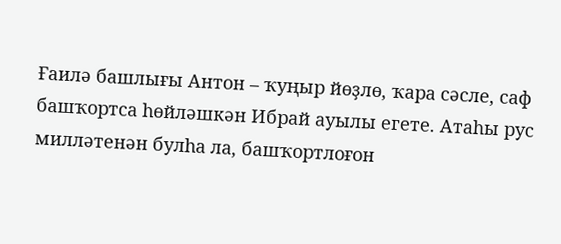Ғаилә башлығы Антон – ҡуңыр йөҙлө, ҡара сәсле, саф башҡортса һөйләшкән Ибрай ауылы егете. Атаһы рус милләтенән булһа ла, башҡортлоғон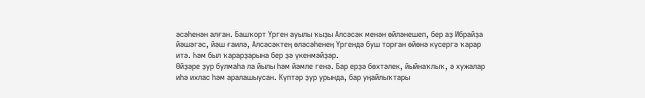әсәһенән алған. Башҡорт Үрген ауылы ҡыҙы Алсәсәк менән өйләнешеп, бер аҙ Ибрайҙа йәшәгәс, йәш ғаилә, Алсәсәктең өләсәһенең Үргендә буш торған өйөнә күсергә ҡарар итә. Һәм был ҡарарҙарына бер ҙә үкенмәйҙәр.
Өйҙәре ҙур булмаһа ла йылы һәм йәмле генә. Бар ерҙә бөхтәлек, йыйнаҡлыҡ, ә хужалар иһә ихлас һәм аралашыусан. Күптәр ҙур урында, бар уңайлыҡтары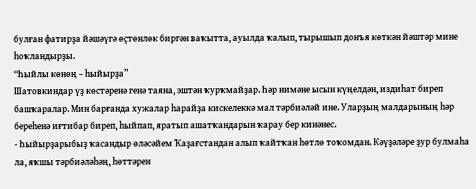булған фатирҙа йәшәүгә өҫтөнлөк биргән ваҡытта, ауылда ҡалып, тырышып донъя көткән йәштәр мине һоҡландырҙы.
“Һыйлы көнөң – һыйырҙа”
Шатовкиндар үҙ көстәренә генә таяна, эштән ҡурҡмайҙар. Һәр нимәне ысын күңелдән, издиһат биреп башҡаралар. Мин барғанда хужалар һарайҙа кискелеккә мал тәрбиәләй ине. Уларҙың малдарының һәр береһенә иғтибар биреп, һыйпап, яратып ашатҡандарын ҡарау бер кинәнес.
- Һыйырҙарыбыҙ ҡасандыр өләсәйем Ҡаҙағстандан алып ҡайтҡан һөтлө тоҡомдан. Кәүҙәләре ҙур булмаһа ла, яҡшы тәрбиәләһәң, һөттәрен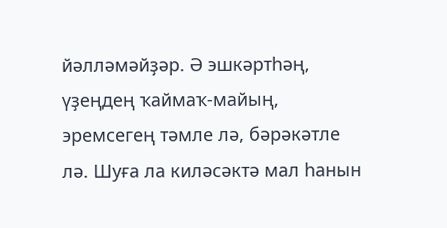йәлләмәйҙәр. Ә эшкәртһәң, үҙеңдең ҡаймаҡ-майың, эремсегең тәмле лә, бәрәкәтле лә. Шуға ла киләсәктә мал һанын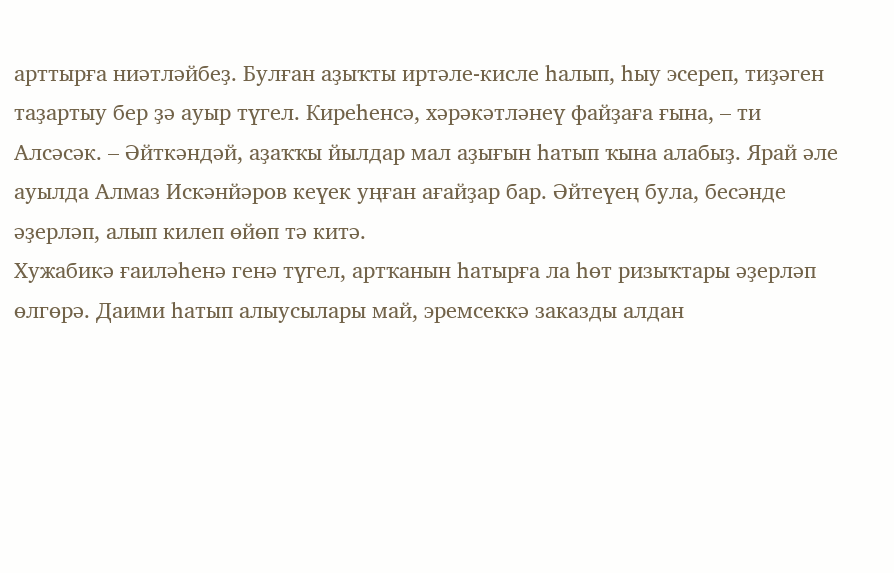арттырға ниәтләйбеҙ. Булған аҙыҡты иртәле-кисле һалып, һыу эсереп, тиҙәген таҙартыу бер ҙә ауыр түгел. Киреһенсә, хәрәкәтләнеү файҙаға ғына, – ти Алсәсәк. – Әйткәндәй, аҙаҡҡы йылдар мал аҙығын һатып ҡына алабыҙ. Ярай әле ауылда Алмаз Искәнйәров кеүек уңған ағайҙар бар. Әйтеүең була, бесәнде әҙерләп, алып килеп өйөп тә китә.
Хужабикә ғаиләһенә генә түгел, артҡанын һатырға ла һөт ризыҡтары әҙерләп өлгөрә. Даими һатып алыусылары май, эремсеккә заказды алдан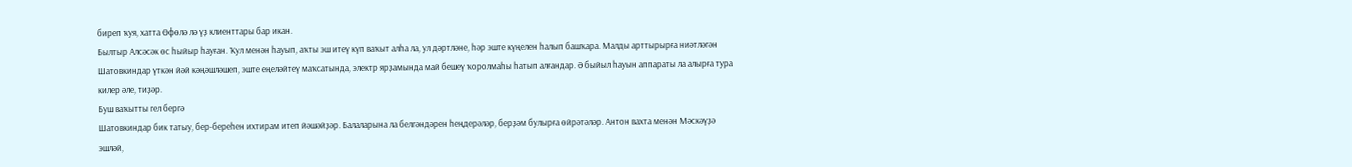биреп ҡуя, хатта Өфөлә лә үҙ клиенттары бар икан.
Былтыр Алсәсәк өс һыйыр һауған. Ҡул менән һауып, аҡты эш итеү күп ваҡыт алһа ла, ул дәртләне, һәр эште күңелен һалып башҡара. Малды арттырырға ниәтләгән Шатовкиндар үткән йәй кәңәшләшеп, эште еңеләйтеү маҡсатында, электр ярҙамында май бешеү ҡоролмаһы һатып алғандар. Ә быйыл һауын аппараты ла алырға тура килер әле, тиҙәр.
Буш ваҡытты гел бергә
Шатовкиндар бик татыу, бер-береһен ихтирам итеп йәшәйҙәр. Балаларына ла белгәндәрен һеңдерәләр, берҙәм булырға өйрәтәләр. Антон вахта менән Мәскәүҙә эшләй,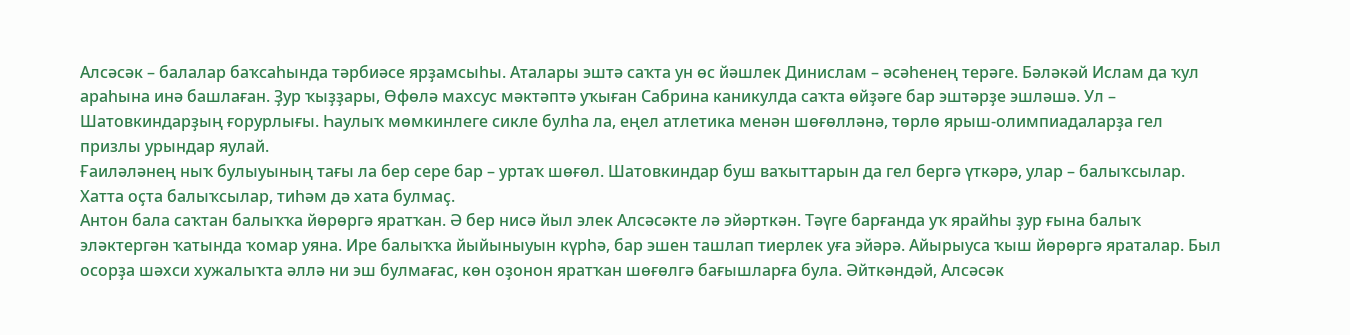Алсәсәк – балалар баҡсаһында тәрбиәсе ярҙамсыһы. Аталары эштә саҡта ун өс йәшлек Динислам – әсәһенең терәге. Бәләкәй Ислам да ҡул араһына инә башлаған. Ҙур ҡыҙҙары, Өфөлә махсус мәктәптә уҡыған Сабрина каникулда саҡта өйҙәге бар эштәрҙе эшләшә. Ул – Шатовкиндарҙың ғорурлығы. Һаулыҡ мөмкинлеге сикле булһа ла, еңел атлетика менән шөғөлләнә, төрлө ярыш-олимпиадаларҙа гел призлы урындар яулай.
Ғаиләләнең ныҡ булыуының тағы ла бер сере бар – уртаҡ шөғөл. Шатовкиндар буш ваҡыттарын да гел бергә үткәрә, улар – балыҡсылар. Хатта оҫта балыҡсылар, тиһәм дә хата булмаҫ.
Антон бала саҡтан балыҡҡа йөрөргә яратҡан. Ә бер нисә йыл элек Алсәсәкте лә эйәрткән. Тәүге барғанда уҡ ярайһы ҙур ғына балыҡ эләктергән ҡатында ҡомар уяна. Ире балыҡҡа йыйыныуын күрһә, бар эшен ташлап тиерлек уға эйәрә. Айырыуса ҡыш йөрөргә яраталар. Был осорҙа шәхси хужалыҡта әллә ни эш булмағас, көн оҙонон яратҡан шөғөлгә бағышларға була. Әйткәндәй, Алсәсәк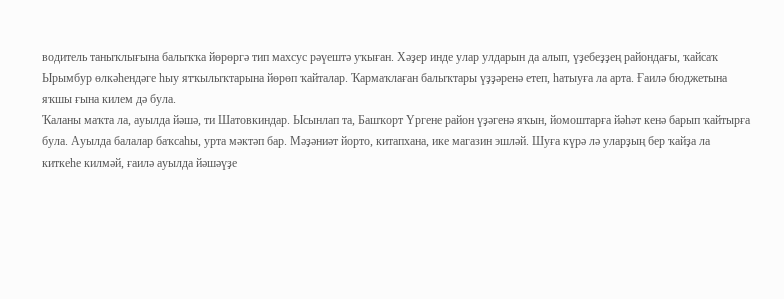водитель таныҡлығына балыҡҡа йөрөргә тип махсус рәүештә уҡыған. Хәҙер инде улар улдарын да алып, үҙебеҙҙең райондағы, ҡайсаҡ Ырымбур өлкәһендәге һыу ятҡылыҡтарына йөрөп ҡайталар. Ҡармаҡлаған балыҡтары үҙҙәренә етеп, һатыуға ла арта. Ғаилә бюджетына яҡшы ғына килем дә була.
Ҡаланы маҡта ла, ауылда йәшә, ти Шатовкиндар. Ысынлап та, Башҡорт Үргене район үҙәгенә яҡын, йомоштарға йәһәт кенә барып ҡайтырға була. Ауылда балалар баҡсаһы, урта мәктәп бар. Мәҙәниәт йорто, китапхана, ике магазин эшләй. Шуға күрә лә уларҙың бер ҡайҙа ла киткеһе килмәй, ғаилә ауылда йәшәүҙе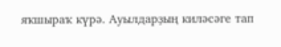яҡшыраҡ күрә. Ауылдарҙың киләсәге тап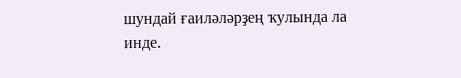шундай ғаиләләрҙең ҡулында ла инде.